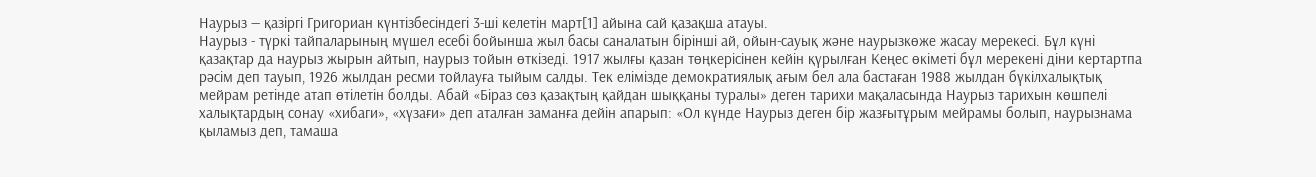Наурыз — қазіргі Григориан күнтізбесіндегі 3-ші келетін март[1] айына сай қазақша атауы.
Наурыз - түркі тайпаларының мүшел есебі бойынша жыл басы саналатын бірінші ай, ойын-сауық және наурызкөже жасау мерекесі. Бұл күні қазақтар да наурыз жырын айтып, наурыз тойын өткізеді. 1917 жылғы қазан төңкерісінен кейін қүрылған Кеңес өкіметі бұл мерекені діни кертартпа рәсім деп тауып, 1926 жылдан ресми тойлауға тыйым салды. Тек елімізде демократиялық ағым бел ала бастаған 1988 жылдан бүкілхалықтық мейрам ретінде атап өтілетін болды. Абай «Біраз сөз қазақтың қайдан шыққаны туралы» деген тарихи мақаласында Наурыз тарихын көшпелі халықтардың сонау «хибаги», «хүзағи» деп аталған заманға дейін апарып: «Ол күнде Наурыз деген бір жазғытұрым мейрамы болып, наурызнама қыламыз деп, тамаша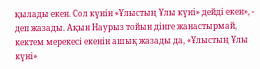қылады екен. Сол күнін «Ұлыстың Ұлы күні» дейді екен», - деп жазады. Ақын Наурыз тойын дінге жанастырмай, кектем мерекесі екенін ашық жазады да, «Ұлыстың Ұлы күні»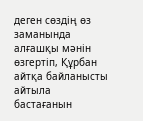деген сөздің өз заманында алғашқы мәнін өзгертіп, Құрбан айтқа байланысты айтыла бастағанын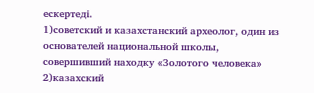ескертеді.
1)советский и казахстанский археолог, один из основателей национальной школы, совершивший находку «Золотого человека»
2)казахский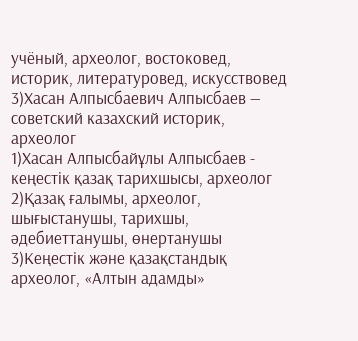учёный, археолог, востоковед, историк, литературовед, искусствовед
3)Хасан Алпысбаевич Алпысбаев — советский казахский историк, археолог
1)Хасан Алпысбайұлы Алпысбаев - кеңестік қазақ тарихшысы, археолог
2)Қазақ ғалымы, археолог, шығыстанушы, тарихшы, әдебиеттанушы, өнертанушы
3)Кеңестік және қазақстандық археолог, «Алтын адамды»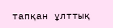тапқан ұлттық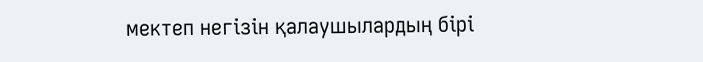мектеп негізін қалаушылардың бірі